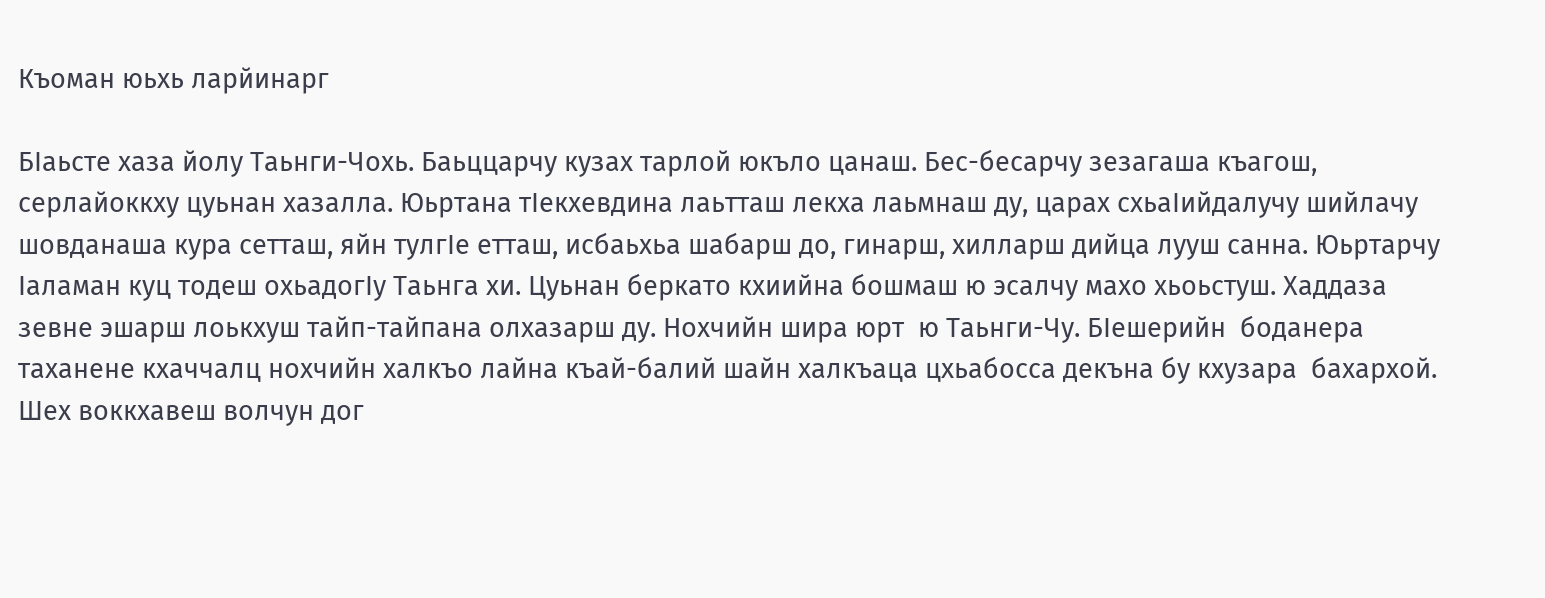Къоман юьхь ларйинарг

БIаьсте хаза йолу Таьнги-Чохь. Баьццарчу кузах тарлой юкъло цанаш. Бес-бесарчу зезагаша къагош, серлайоккху цуьнан хазалла. Юьртана тIекхевдина лаьтташ лекха лаьмнаш ду, царах схьаIийдалучу шийлачу шовданаша кура сетташ, яйн тулгIе етташ, исбаьхьа шабарш до, гинарш, хилларш дийца лууш санна. Юьртарчу Iаламан куц тодеш охьадогIу Таьнга хи. Цуьнан беркато кхиийна бошмаш ю эсалчу махо хьоьстуш. Хаддаза зевне эшарш лоькхуш тайп-тайпана олхазарш ду. Нохчийн шира юрт  ю Таьнги-Чу. БIешерийн  боданера  таханене кхаччалц нохчийн халкъо лайна къай-балий шайн халкъаца цхьабосса декъна бу кхузара  бахархой. Шех воккхавеш волчун дог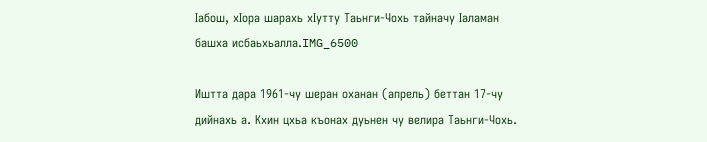Iабош, хIора шарахь хIутту Таьнги-Чохь тайначу Iаламан башха исбаьхьалла.IMG_6500

Иштта дара 1961-чу шеран оханан (апрель) беттан 17-чу дийнахь а. Кхин цхьа къонах дуьнен чу велира Таьнги-Чохь.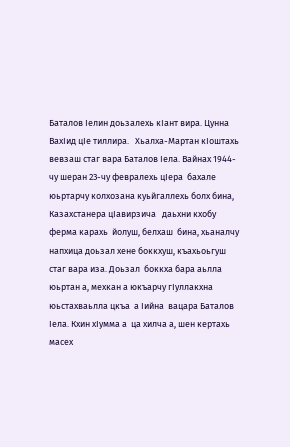Баталов Iелин доьзалехь кIант вира. Цунна ВахIид цIе тиллира.   Хьалха-Мартан кIоштахь вевзаш стаг вара Баталов Iела. Вайнах 1944-чу шеран 23-чу февралехь цIера  бахале юьртарчу колхозана куьйгаллехь болх бина, Казахстанера цIавирзича   даьхни кхобу ферма карахь  йолуш, белхаш  бина, хьаналчу напхица доьзал хене боккхуш, къахьоьгуш стаг вара иза. Доьзал  боккха бара аьлла юьртан а, мехкан а юкъарчу гIуллакхна  юьстахваьлла цкъа  а Iийна  вацара Баталов Iела. Кхин хIумма а  ца хилча а, шен кертахь масех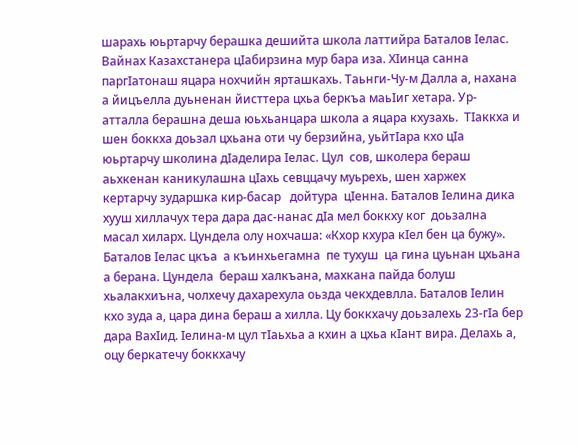шарахь юьртарчу берашка дешийта школа латтийра Баталов Iелас. Вайнах Казахстанера цIабирзина мур бара иза. ХIинца санна паргIатонаш яцара нохчийн ярташкахь. Таьнги-Чу-м Далла а, нахана а йицъелла дуьненан йисттера цхьа беркъа маьIиг хетара. Ур-атталла берашна деша юьхьанцара школа а яцара кхузахь.  ТIаккха и шен боккха доьзал цхьана оти чу берзийна, уьйтIара кхо цIа юьртарчу школина дIаделира Iелас. Цул  сов, школера бераш аьхкенан каникулашна цIахь севццачу муьрехь, шен харжех  кертарчу зударшка кир-басар   дойтура  цIенна. Баталов Iелина дика хууш хиллачух тера дара дас-нанас дIа мел боккху ког  доьзална масал хиларх. Цундела олу нохчаша: «Кхор кхура кIел бен ца бужу». Баталов Iелас цкъа  а къинхьегамна  пе тухуш  ца гина цуьнан цхьана а берана. Цундела  бераш халкъана, махкана пайда болуш хьалакхиъна, чолхечу дахарехула оьзда чекхдевлла. Баталов Iелин кхо зуда а, цара дина бераш а хилла. Цу боккхачу доьзалехь 23-гIа бер дара ВахIид. Iелина-м цул тIаьхьа а кхин а цхьа кIант вира. Делахь а, оцу беркатечу боккхачу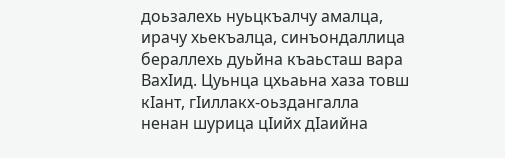доьзалехь нуьцкъалчу амалца, ирачу хьекъалца, синъондаллица бераллехь дуьйна къаьсташ вара ВахIид. Цуьнца цхьаьна хаза товш кIант, гIиллакх-оьздангалла ненан шурица цIийх дIаийна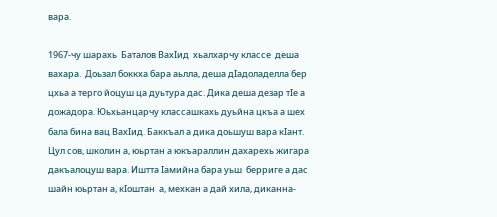вара.

1967-чу шарахь  Баталов ВахIид  хьалхарчу классе  деша  вахара.  Доьзал боккха бара аьлла, деша дIадоладелла бер цхьа а терго йоцуш ца дуьтура дас. Дика деша дезар тIе а дожадора. Юьхьанцарчу классашкахь дуьйна цкъа а шех бала бина вац ВахIид. Баккъал а дика доьшуш вара кIант. Цул сов, школин а, юьртан а юкъараллин дахарехь жигара дакъалоцуш вара. Иштта Iамийна бара уьш  берриге а дас шайн юьртан а, кIоштан  а, мехкан а дай хила, диканна-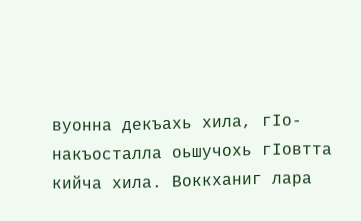вуонна декъахь хила, гIо-накъосталла оьшучохь гIовтта кийча хила. Воккханиг лара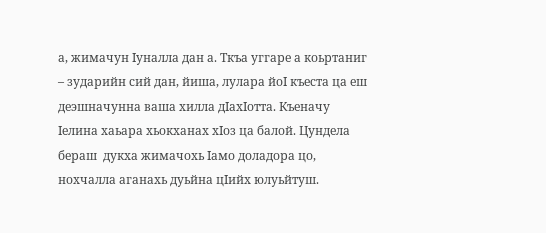а, жимачун Iуналла дан а. Ткъа уггаре а коьртаниг – зударийн сий дан, йиша, лулара йоI къеста ца еш деэшначунна ваша хилла дIахIотта. Къеначу Iелина хаьара хьокханах хIоз ца балой. Цундела бераш  дукха жимачохь Iамо доладора цо, нохчалла аганахь дуьйна цIийх юлуьйтуш.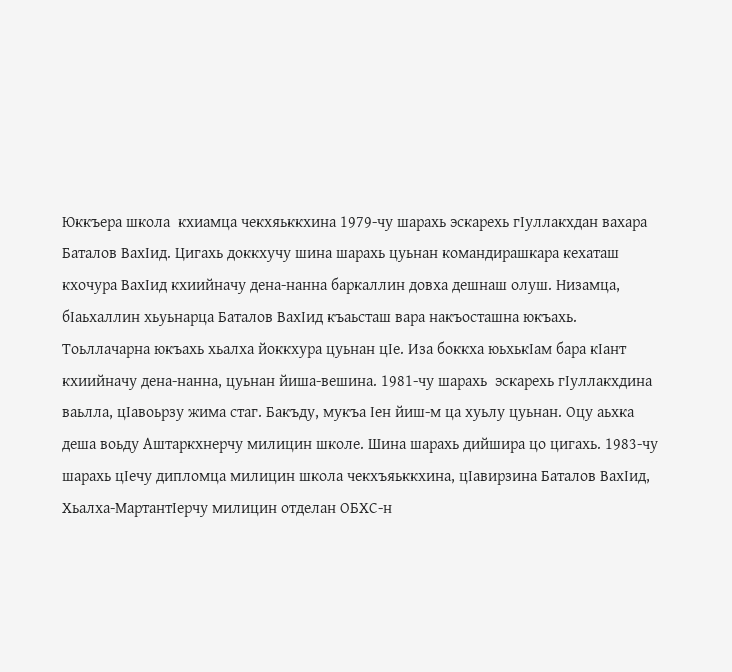Юккъера школа  кхиамца чекхяьккхина 1979-чу шарахь эскарехь гIуллакхдан вахара Баталов ВахIид. Цигахь доккхучу шина шарахь цуьнан командирашкара кехаташ кхочура ВахIид кхиийначу дена-нанна баркаллин довха дешнаш олуш. Низамца, бIаьхаллин хьуьнарца Баталов ВахIид къаьсташ вара накъосташна юкъахь. Тоьллачарна юкъахь хьалха йоккхура цуьнан цIе. Иза боккха юьхькIам бара кIант кхиийначу дена-нанна, цуьнан йиша-вешина. 1981-чу шарахь  эскарехь гIуллакхдина ваьлла, цIавоьрзу жима стаг. Бакъду, мукъа Iен йиш-м ца хуьлу цуьнан. Оцу аьхка деша воьду Аштаркхнерчу милицин школе. Шина шарахь дийшира цо цигахь. 1983-чу  шарахь цIечу дипломца милицин школа чекхъяьккхина, цIавирзина Баталов ВахIид, Хьалха-МартантIерчу милицин отделан ОБХС-н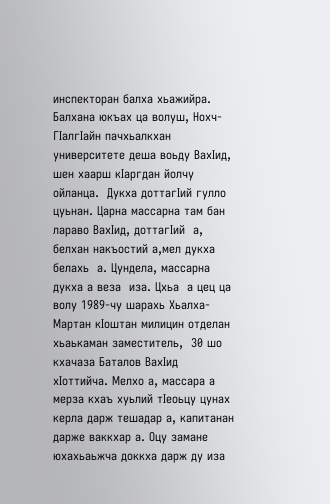инспекторан балха хьажийра. Балхана юкъах ца волуш, Нохч-ГIалгIайн пачхьалкхан университете деша воьду ВахIид,  шен хаарш кIаргдан йолчу ойланца.  Дукха доттагIий гулло цуьнан. Царна массарна там бан лараво ВахIид, доттагIий  а, белхан накъостий а,мел дукха белахь  а. Цундела, массарна дукха а веза  иза. Цхьа  а цец ца волу 1989-чу шарахь Хьалха-Мартан кIоштан милицин отделан хьаькаман заместитель,  30 шо кхачаза Баталов ВахIид  хIоттийча. Мелхо а, массара а мерза кхаъ хуьлий тIеоьцу цунах керла дарж тешадар а, капитанан дарже ваккхар а. Оцу замане юхахьаьжча доккха дарж ду иза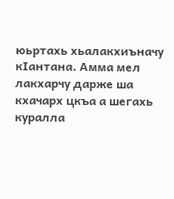юьртахь хьалакхиъначу кIантана. Амма мел лакхарчу дарже ша кхачарх цкъа а шегахь куралла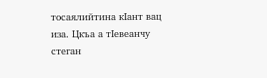тосаялийтина кIант вац иза. Цкъа а тIевеанчу стеган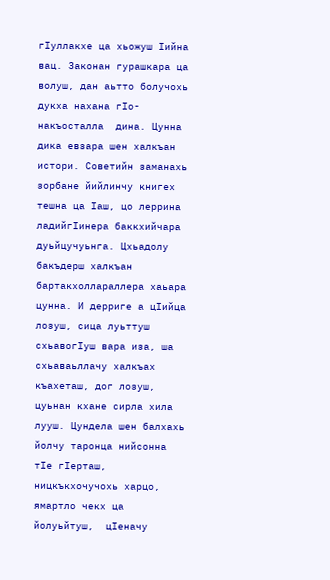гIуллакхе ца хьожуш Iийна вац. Законан гурашкара ца волуш, дан аьтто болучохь дукха нахана гIо-накъосталла  дина. Цунна дика евзара шен халкъан истори. Советийн заманахь зорбане йийлинчу книгех тешна ца Iаш, цо леррина ладийгIинера баккхийчара дуьйцучуьнга. Цхьадолу бакъдерш халкъан бартакхоллараллера хаьара цунна. И дерриге а цIийца лозуш, сица луьттуш схьавогIуш вара иза, ша схьаваьллачу халкъах къахеташ, дог лозуш, цуьнан кхане сирла хила лууш. Цундела шен балхахь  йолчу таронца нийсонна тIе гIерташ, ницкъкхочучохь харцо, ямартло чекх ца йолуьйтуш,  цIеначу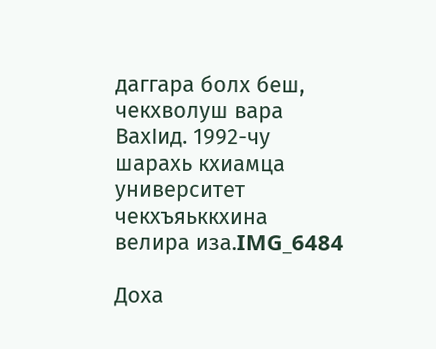даггара болх беш, чекхволуш вара  ВахIид. 1992-чу шарахь кхиамца университет чекхъяьккхина велира иза.IMG_6484

Доха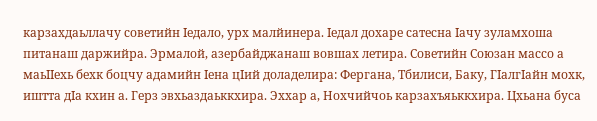карзахдаьллачу советийн Iедало, урх малйинера. Iедал дохаре сатесна Iачу зуламхоша питанаш даржийра. Эрмалой, азербайджанаш вовшах летира. Советийн Союзан массо а маьIIехь бехк боцчу адамийн Iена цIий доладелира: Фергана, Тбилиси, Баку, ГIалгIайн мохк,  иштта дIа кхин а. Герз эвхьаздаьккхира. Эххар а, Нохчийчоь карзахъяьккхира. Цхьана буса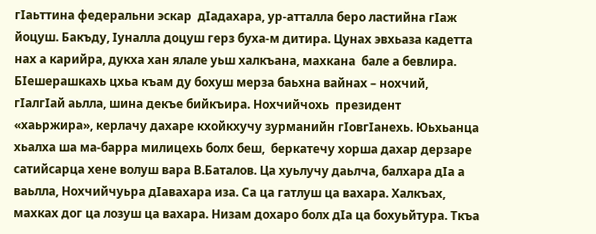гIаьттина федеральни эскар  дIадахара, ур-атталла беро ластийна гIаж йоцуш. Бакъду, Iуналла доцуш герз буха-м дитира. Цунах эвхьаза кадетта нах а карийра, дукха хан ялале уьш халкъана, махкана  бале а бевлира. БIешерашкахь цхьа къам ду бохуш мерза баьхна вайнах – нохчий, гIалгIай аьлла, шина декъе бийкъира. Нохчийчохь  президент «хаьржира», керлачу дахаре кхойкхучу зурманийн гIовгIанехь. Юьхьанца хьалха ша ма-барра милицехь болх беш,  беркатечу хорша дахар дерзаре сатийсарца хене волуш вара В.Баталов. Ца хуьлучу даьлча, балхара дIа а ваьлла, Нохчийчуьра дIавахара иза. Са ца гатлуш ца вахара. Халкъах, махках дог ца лозуш ца вахара. Низам дохаро болх дIа ца бохуьйтура. Ткъа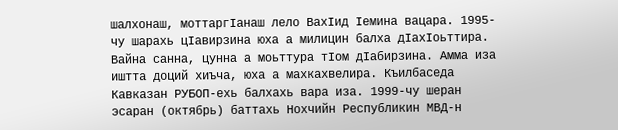шалхонаш, моттаргIанаш лело ВахIид Iемина вацара. 1995-чу шарахь цIавирзина юха а милицин балха дIахIоьттира. Вайна санна, цунна а моьттура тIом дIабирзина. Амма иза иштта доций хиъча, юха а махкахвелира. Къилбаседа Кавказан РУБОП-ехь балхахь вара иза. 1999-чу шеран эсаран (октябрь) баттахь Нохчийн Республикин МВД-н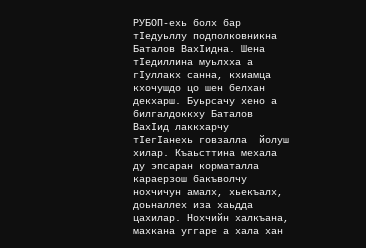РУБОП-ехь болх бар тIедуьллу подполковникна  Баталов ВахIидна. Шена тIедиллина муьлхха а гIуллакх санна, кхиамца кхочушдо цо шен белхан декхарш. Буьрсачу хено а билгалдоккху Баталов ВахIид лаккхарчу тIегIанехь говзалла  йолуш  хилар. Къаьсттина мехала ду эпсаран корматалла караерзош бакъволчу нохчичун амалх, хьекъалх, доьналлех иза хаьдда цахилар. Нохчийн халкъана, махкана уггаре а хала хан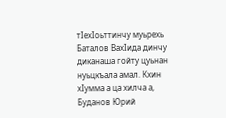тIехIоьттинчу муьрехь Баталов ВахIида динчу диканаша гойту цуьнан нуьцкъала амал. Кхин хIумма а ца хилча а, Буданов Юрий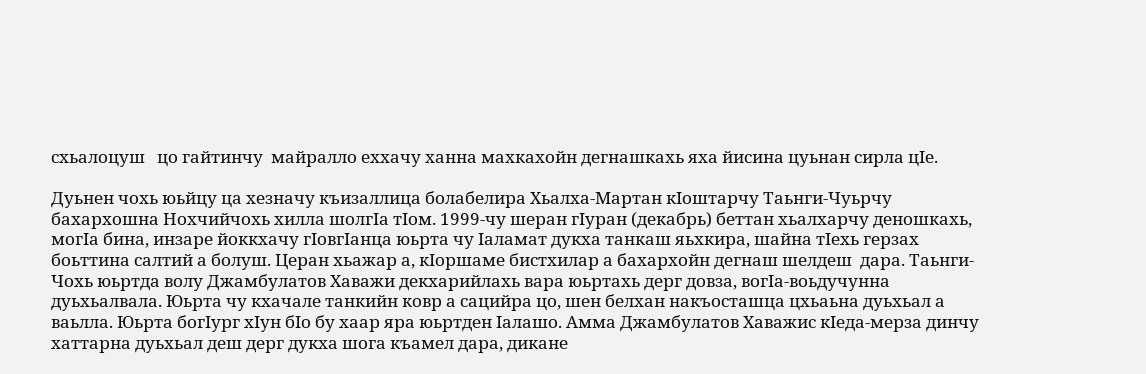схьалоцуш   цо гайтинчу  майралло еххачу ханна махкахойн дегнашкахь яха йисина цуьнан сирла цIе.

Дуьнен чохь юьйцу ца хезначу къизаллица болабелира Хьалха-Мартан кIоштарчу Таьнги-Чуьрчу бахархошна Нохчийчохь хилла шолгIа тIом. 1999-чу шеран гIуран (декабрь) беттан хьалхарчу деношкахь, могIа бина, инзаре йоккхачу гIовгIанца юьрта чу Iаламат дукха танкаш яьхкира, шайна тIехь герзах боьттина салтий а болуш. Церан хьажар а, кIоршаме бистхилар а бахархойн дегнаш шелдеш  дара. Таьнги-Чохь юьртда волу Джамбулатов Хаважи декхарийлахь вара юьртахь дерг довза, вогIа-воьдучунна дуьхьалвала. Юьрта чу кхачале танкийн ковр а сацийра цо, шен белхан накъосташца цхьаьна дуьхьал а ваьлла. Юьрта богIург хIун бIо бу хаар яра юьртден Iалашо. Амма Джамбулатов Хаважис кIеда-мерза динчу хаттарна дуьхьал деш дерг дукха шога къамел дара, дикане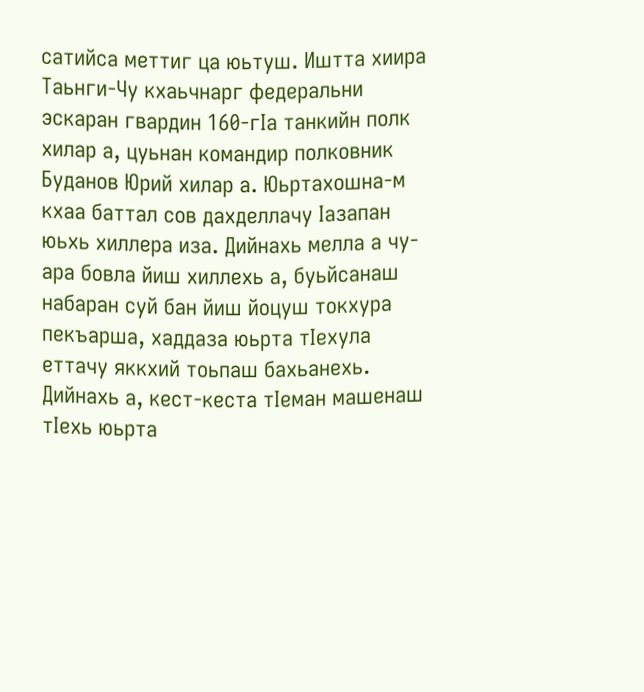сатийса меттиг ца юьтуш. Иштта хиира Таьнги-Чу кхаьчнарг федеральни эскаран гвардин 160-гIа танкийн полк хилар а, цуьнан командир полковник Буданов Юрий хилар а. Юьртахошна-м кхаа баттал сов дахделлачу Iазапан юьхь хиллера иза. Дийнахь мелла а чу-ара бовла йиш хиллехь а, буьйсанаш набаран суй бан йиш йоцуш токхура пекъарша, хаддаза юьрта тIехула еттачу яккхий тоьпаш бахьанехь. Дийнахь а, кест-кеста тIеман машенаш тIехь юьрта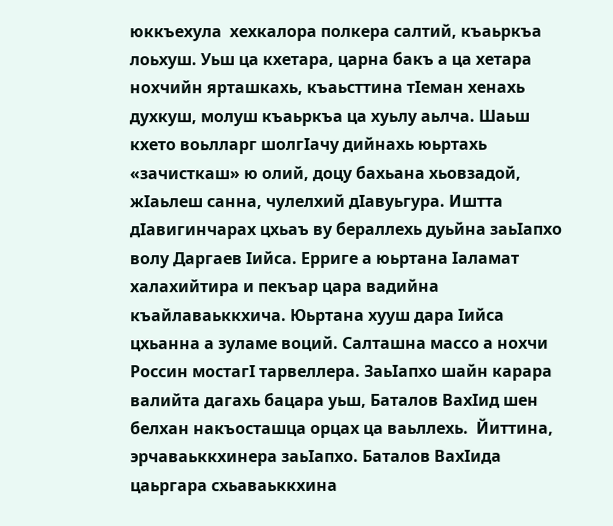юккъехула  хехкалора полкера салтий, къаьркъа лоьхуш. Уьш ца кхетара, царна бакъ а ца хетара нохчийн ярташкахь, къаьсттина тIеман хенахь духкуш, молуш къаьркъа ца хуьлу аьлча. Шаьш кхето воьлларг шолгIачу дийнахь юьртахь «зачисткаш» ю олий, доцу бахьана хьовзадой, жIаьлеш санна, чулелхий дIавуьгура. Иштта дIавигинчарах цхьаъ ву бераллехь дуьйна заьIапхо  волу Даргаев Iийса. Ерриге а юьртана Iаламат халахийтира и пекъар цара вадийна къайлаваьккхича. Юьртана хууш дара Iийса цхьанна а зуламе воций. Салташна массо а нохчи  Россин мостагI тарвеллера. ЗаьIапхо шайн карара валийта дагахь бацара уьш, Баталов ВахIид шен белхан накъосташца орцах ца ваьллехь.  Йиттина, эрчаваьккхинера заьIапхо. Баталов ВахIида цаьргара схьаваьккхина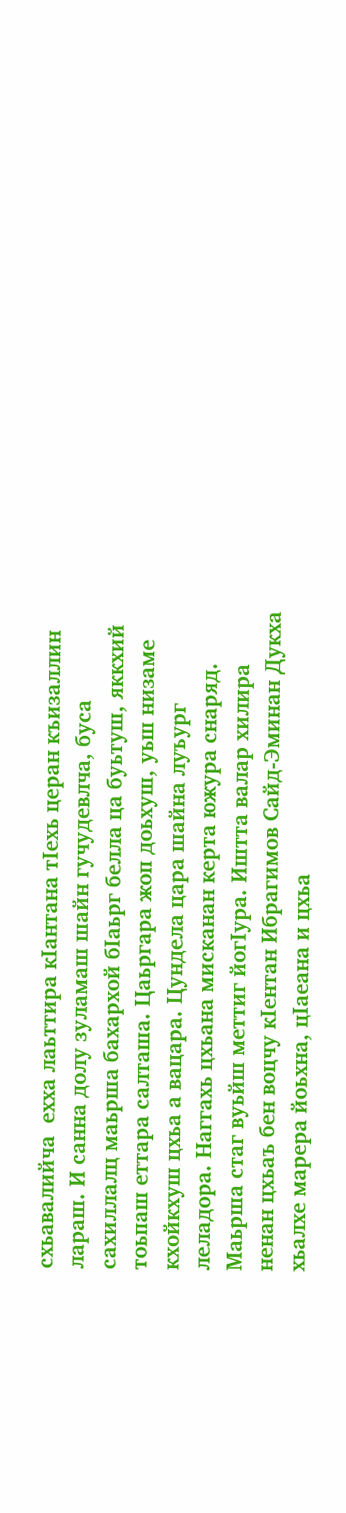схьавалийча  ехха лаьттира кIантана тIехь церан къизаллин лараш. И санна долу зуламаш шайн гучудевлча, буса сахиллалц маьрша бахархой бIаьрг белла ца буьтуш, яккхий тоьпаш еттара салташа. Цаьргара жоп доьхуш, уьш низаме кхойкхуш цхьа а вацара. Цундела цара шайна луъург леладора. Наггахь цхьана мисканан керта южура снаряд. Маьрша стаг вуьйш меттиг йогIура. Иштта валар хилира ненан цхьаъ бен воцчу кIентан Ибрагимов Сайд-Эминан Дукха хьалхе марера йоьхна, цIаеана и цхьа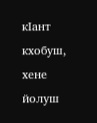кIант кхобуш, хене йолуш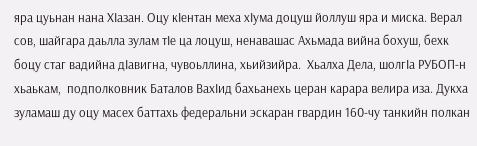яра цуьнан нана ХIазан. Оцу кIентан меха хIума доцуш йоллуш яра и миска. Верал сов, шайгара даьлла зулам тIе ца лоцуш, ненавашас Ахьмада вийна бохуш, бехк боцу стаг вадийна дIавигна, чувоьллина, хьийзийра.  Хьалха Дела, шолгIа РУБОП-н хьаькам,  подполковник Баталов ВахIид бахьанехь церан карара велира иза. Дукха зуламаш ду оцу масех баттахь федеральни эскаран гвардин 160-чу танкийн полкан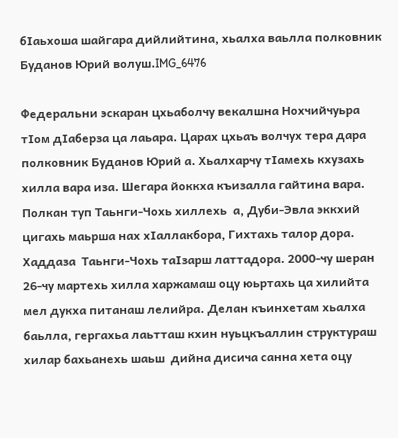бIаьхоша шайгара дийлийтина, хьалха ваьлла полковник Буданов Юрий волуш.IMG_6476

Федеральни эскаран цхьаболчу векалшна Нохчийчуьра тIом дIаберза ца лаьара. Царах цхьаъ волчух тера дара полковник Буданов Юрий а. Хьалхарчу тIамехь кхузахь хилла вара иза. Шегара йоккха къизалла гайтина вара. Полкан туп Таьнги-Чохь хиллехь  а, Дуби-Эвла эккхий цигахь маьрша нах хIаллакбора, Гихтахь талор дора. Хаддаза  Таьнги-Чохь таIзарш латтадора. 2000-чу шеран 26-чу мартехь хилла харжамаш оцу юьртахь ца хилийта мел дукха питанаш лелийра. Делан къинхетам хьалха баьлла, гергахьа лаьтташ кхин нуьцкъаллин структураш хилар бахьанехь шаьш  дийна дисича санна хета оцу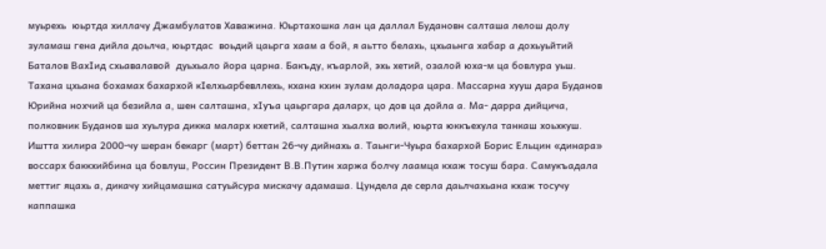муьрехь  юьртда хиллачу Джамбулатов Хаважина. Юьртахошка лан ца даллал Будановн салташа лелош долу зуламаш гена дийла доьлча, юьртдас  воьдий цаьрга хаам а бой, я аьтто белахь, цхьаьнга хабар а дохьуьйтий Баталов ВахIид схьавалавой  дуьхьало йора царна. Бакъду, къарлой, эхь хетий, озалой юха-м ца бовлура уьш. Тахана цхьана бохамах бахархой кIелхьарбевллехь, кхана кхин зулам доладора цара. Массарна хууш дара Буданов Юрийна нохчий ца безийла а, шен салташна, хIуъа цаьргара даларх, цо дов ца дойла а. Ма- дарра дийцича, полковник Буданов ша хуьлура дикка маларх кхетий, салташна хьалха волий, юьрта юккъехула танкаш хоьхкуш. Иштта хилира 2000-чу шеран бекарг (март) беттан 26-чу дийнахь а. Таьнги-Чуьра бахархой Борис Ельцин «динара» воссарх баккхийбина ца бовлуш, Россин Президент В.В.Путин харжа болчу лаамца кхаж тосуш бара. Самукъадала меттиг яцахь а, дикачу хийцамашка сатуьйсура мискачу адамаша. Цундела де серла даьлчахьана кхаж тосучу каппашка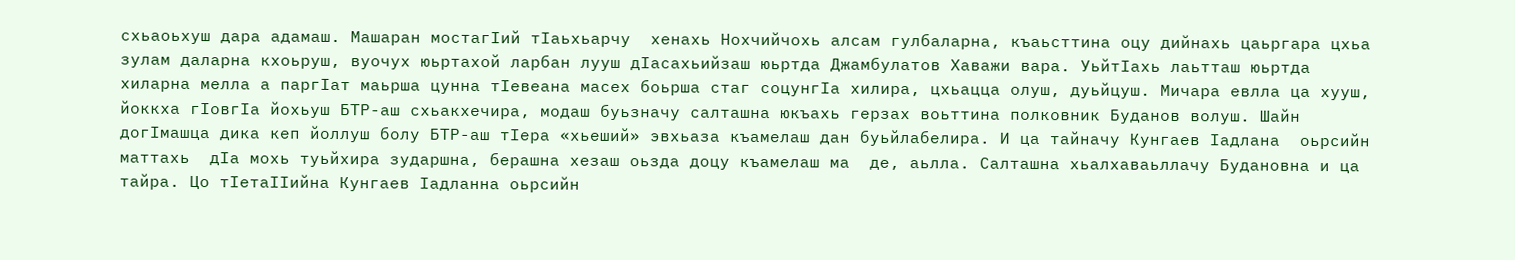схьаоьхуш дара адамаш. Машаран мостагIий тIаьхьарчу  хенахь Нохчийчохь алсам гулбаларна, къаьсттина оцу дийнахь цаьргара цхьа зулам даларна кхоьруш, вуочух юьртахой ларбан лууш дIасахьийзаш юьртда Джамбулатов Хаважи вара. УьйтIахь лаьтташ юьртда хиларна мелла а паргIат маьрша цунна тIевеана масех боьрша стаг соцунгIа хилира, цхьацца олуш, дуьйцуш. Мичара евлла ца хууш, йоккха гIовгIа йохьуш БТР-аш схьакхечира, модаш буьзначу салташна юкъахь герзах воьттина полковник Буданов волуш. Шайн  догIмашца дика кеп йоллуш болу БТР-аш тIера «хьеший» эвхьаза къамелаш дан буьйлабелира. И ца тайначу Кунгаев Iадлана  оьрсийн маттахь  дIа мохь туьйхира зударшна, берашна хезаш оьзда доцу къамелаш ма  де, аьлла. Салташна хьалхаваьллачу Будановна и ца тайра. Цо тIетаIIийна Кунгаев Iадланна оьрсийн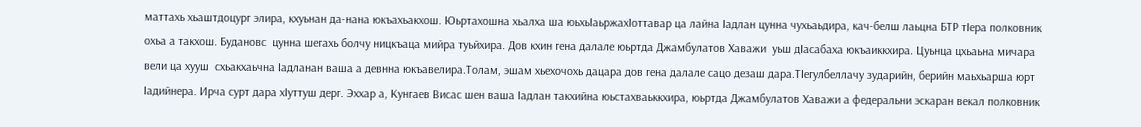маттахь хьаштдоцург элира, кхуьнан да-нана юкъахьакхош. Юьртахошна хьалха ша юьхьIаьржахIоттавар ца лайна Iадлан цунна чухьаьдира, кач-белш лаьцна БТР тIера полковник охьа а такхош. Будановс  цунна шегахь болчу ницкъаца мийра туьйхира. Дов кхин гена далале юьртда Джамбулатов Хаважи  уьш дIасабаха юкъаиккхира. Цуьнца цхьаьна мичара вели ца хууш  схьакхаьчна Iадланан ваша а девнна юкъавелира.Толам, эшам хьехочохь дацара дов гена далале сацо дезаш дара.ТIегулбеллачу зударийн, берийн маьхьарша юрт Iадийнера. Ирча сурт дара хIуттуш дерг. Эххар а, Кунгаев Висас шен ваша Iадлан такхийна юьстахваьккхира, юьртда Джамбулатов Хаважи а федеральни эскаран векал полковник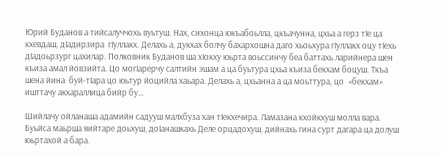Юрий Буданов а тийсалуччохь вуьтуш. Нах, сихонца юкъабоьлла, цкъачунна, цхьа а герз тIе ца кхевдаш, дIадирзира  гIуллакх. Делахь а, дукхах болчу бахархошна даго хьоьхура гIуллакх оцу тIехь дIадоьрзург цахилар. Полковник Буданов ша хIокху юьрта воьссинчу беа баттахь ларийнера шен къиза амал йовзийта. Цо могIарерчу салтийн эшам а ца буьтура цхьа къиза бекхам боцуш. Ткъа шена йина  буй-тIара цо юьтур йоцийла хаьара. Делахь а, цхьанна а ца моьттура, цо  «бекхам»  ишттачу акхараллица бийр бу…

Шийлачу ойланаша адамийн садууш малхбуза хан тIекхечира. Ламазана кхойкхуш молла вара. Буьйса маьрша яийтаре доьхуш, доIанашкахь Деле орцадохуш, дийнахь гина сурт дагара ца долуш юьртахой а бара.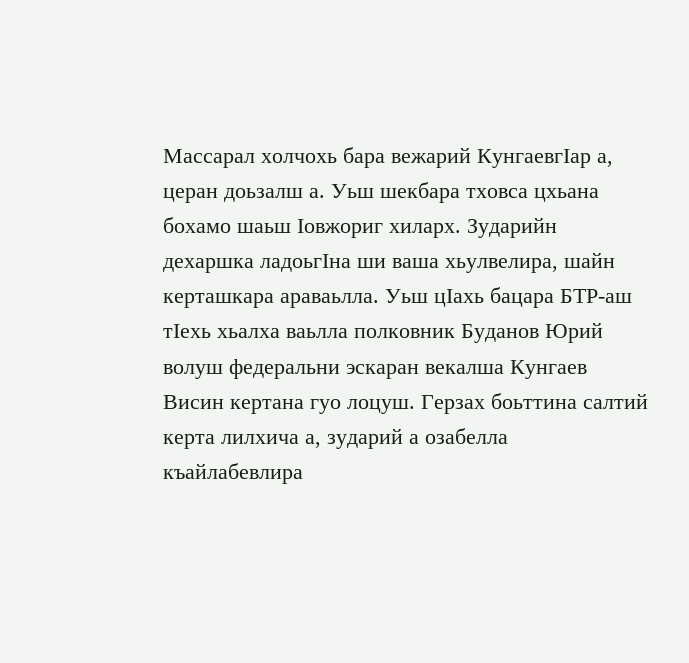Массарал холчохь бара вежарий КунгаевгIар а, церан доьзалш а. Уьш шекбара тховса цхьана бохамо шаьш Iовжориг хиларх. Зударийн дехаршка ладоьгIна ши ваша хьулвелира, шайн керташкара араваьлла. Уьш цIахь бацара БТР-аш тIехь хьалха ваьлла полковник Буданов Юрий волуш федеральни эскаран векалша Кунгаев Висин кертана гуо лоцуш. Герзах боьттина салтий керта лилхича а, зударий а озабелла къайлабевлира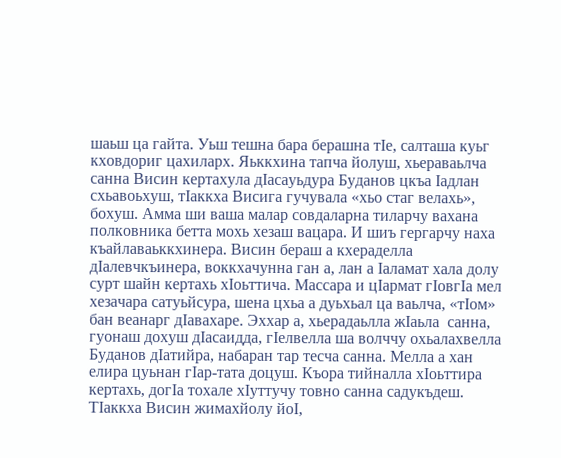шаьш ца гайта. Уьш тешна бара берашна тIе, салташа куьг кховдориг цахиларх. Яьккхина тапча йолуш, хьераваьлча санна Висин кертахула дIасауьдура Буданов цкъа Iадлан схьавоьхуш, тIаккха Висига гучувала «хьо стаг велахь», бохуш. Амма ши ваша малар совдаларна тиларчу вахана полковника бетта мохь хезаш вацара. И шиъ гергарчу наха къайлаваьккхинера. Висин бераш а кхераделла дIалевчкъинера, воккхачунна ган а, лан а Iаламат хала долу сурт шайн кертахь хIоьттича. Массара и цIармат гIовгIа мел хезачара сатуьйсура, шена цхьа а дуьхьал ца ваьлча, «тIом» бан веанарг дIавахаре. Эххар а, хьерадаьлла жIаьла  санна, гуонаш дохуш дIасаидда, гIелвелла ша волччу охьалахвелла Буданов дIатийра, набаран тар тесча санна. Мелла а хан елира цуьнан гIар-тата доцуш. Къора тийналла хIоьттира кертахь, догIа тохале хIуттучу товно санна садукъдеш. ТIаккха Висин жимахйолу йоI,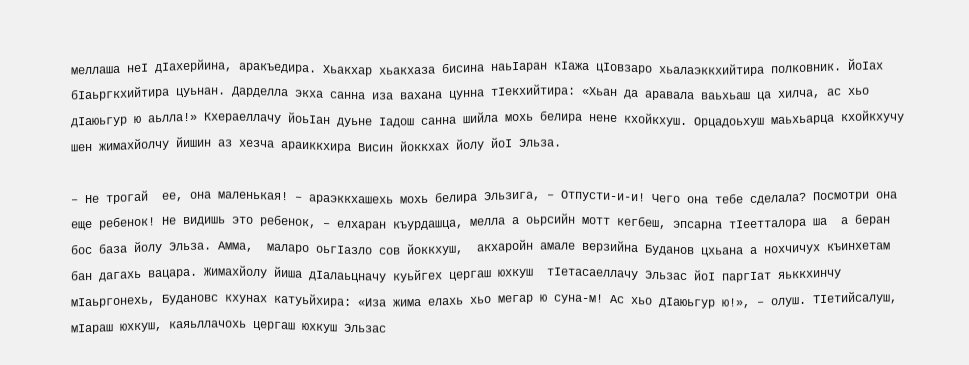меллаша неI дIахерйина, аракъедира. Хьакхар хьакхаза бисина наьIаран кIажа цIовзаро хьалаэккхийтира полковник. ЙоIах бIаьргкхийтира цуьнан. Дарделла экха санна иза вахана цунна тIекхийтира: «Хьан да аравала ваьхьаш ца хилча, ас хьо дIаюьгур ю аьлла!» Кхераеллачу йоьIан дуьне Iадош санна шийла мохь белира нене кхойкхуш. Орцадоьхуш маьхьарца кхойкхучу шен жимахйолчу йишин аз хезча араиккхира Висин йоккхах йолу йоI Эльза.

– Не трогай  ее, она маленькая! – араэккхашехь мохь белира Эльзига, – Отпусти-и-и! Чего она тебе сделала? Посмотри она еще ребенок! Не видишь это ребенок, – елхаран къурдашца, мелла а оьрсийн мотт кегбеш, эпсарна тIеетталора ша  а беран бос база йолу Эльза. Амма,  маларо оьгIазло сов йоккхуш,  акхаройн амале верзийна Буданов цхьана а нохчичух къинхетам бан дагахь вацара. Жимахйолу йиша дIалаьцначу куьйгех цергаш юхкуш  тIетасаеллачу Эльзас йоI паргIат яьккхинчу мIаьргонехь, Будановс кхунах катуьйхира: «Иза жима елахь хьо мегар ю суна-м! Ас хьо дIаюьгур ю!», – олуш. ТIетийсалуш, мIараш юхкуш, каяьллачохь цергаш юхкуш Эльзас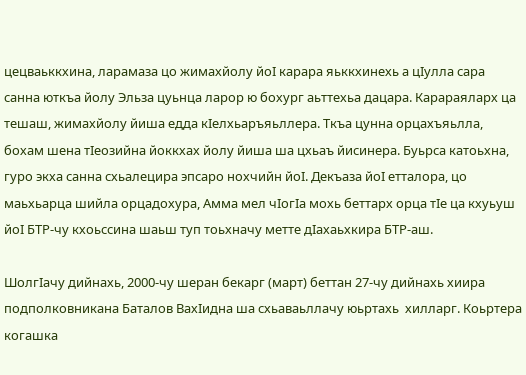цецваьккхина, ларамаза цо жимахйолу йоI карара яьккхинехь а цIулла сара санна юткъа йолу Эльза цуьнца ларор ю бохург аьттехьа дацара. Карараяларх ца тешаш, жимахйолу йиша едда кIелхьаръяьллера. Ткъа цунна орцахъяьлла, бохам шена тIеозийна йоккхах йолу йиша ша цхьаъ йисинера. Буьрса катоьхна, гуро экха санна схьалецира эпсаро нохчийн йоI. Декъаза йоI етталора, цо маьхьарца шийла орцадохура, Амма мел чIогIа мохь беттарх орца тIе ца кхуьуш  йоI БТР-чу кхоьссина шаьш туп тоьхначу метте дIахаьхкира БТР-аш.

ШолгIачу дийнахь, 2000-чу шеран бекарг (март) беттан 27-чу дийнахь хиира подполковникана Баталов ВахIидна ша схьаваьллачу юьртахь  хилларг. Коьртера когашка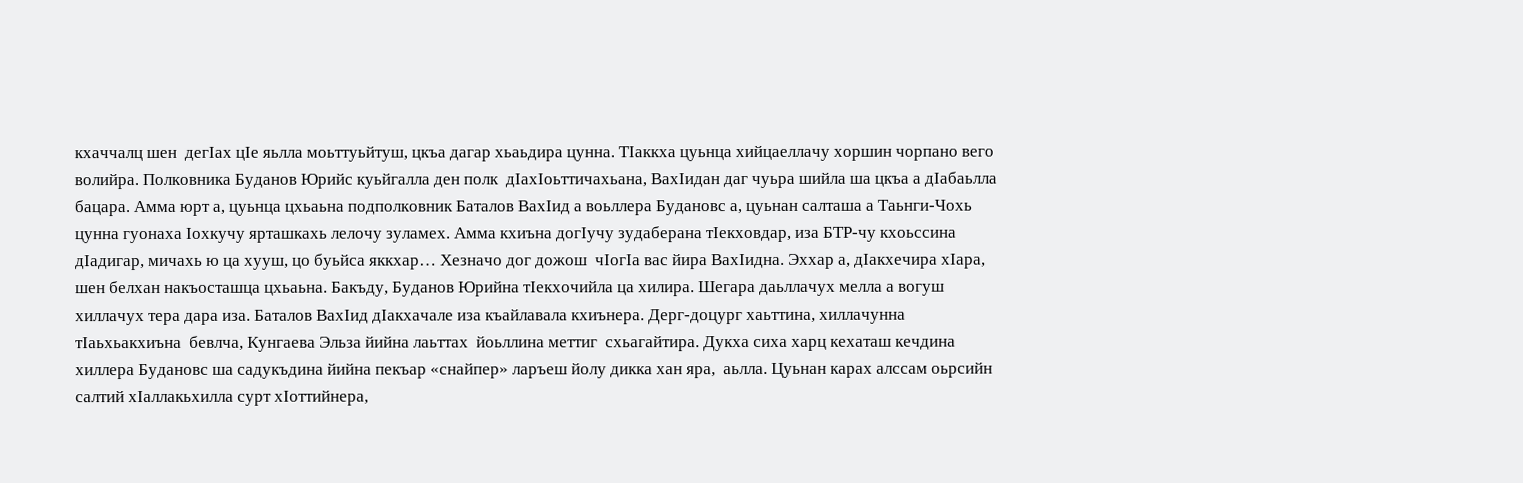кхаччалц шен  дегIах цIе яьлла моьттуьйтуш, цкъа дагар хьаьдира цунна. ТIаккха цуьнца хийцаеллачу хоршин чорпано вего волийра. Полковника Буданов Юрийс куьйгалла ден полк  дIахIоьттичахьана, ВахIидан даг чуьра шийла ша цкъа а дIабаьлла бацара. Амма юрт а, цуьнца цхьаьна подполковник Баталов ВахIид а воьллера Будановс а, цуьнан салташа а Таьнги-Чохь  цунна гуонаха Iохкучу ярташкахь лелочу зуламех. Амма кхиъна догIучу зудаберана тIекховдар, иза БТР-чу кхоьссина дIадигар, мичахь ю ца хууш, цо буьйса яккхар… Хезначо дог дожош  чIогIа вас йира ВахIидна. Эххар а, дIакхечира хIара, шен белхан накъосташца цхьаьна. Бакъду, Буданов Юрийна тIекхочийла ца хилира. Шегара даьллачух мелла а вогуш хиллачух тера дара иза. Баталов ВахIид дIакхачале иза къайлавала кхиънера. Дерг-доцург хаьттина, хиллачунна тIаьхьакхиъна  бевлча, Кунгаева Эльза йийна лаьттах  йоьллина меттиг  схьагайтира. Дукха сиха харц кехаташ кечдина хиллера Будановс ша садукъдина йийна пекъар «снайпер» ларъеш йолу дикка хан яра,  аьлла. Цуьнан карах алссам оьрсийн салтий хIаллакьхилла сурт хIоттийнера,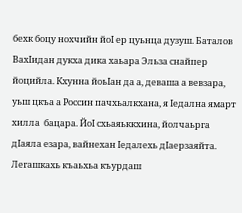бехк боцу нохчийн йоI ер цуьнца дузуш. Баталов ВахIидан дукха дика хаьара Эльза снайпер йоцийла. Кхунна йоьIан да а, деваша а вевзара, уьш цкъа а Россин пачхьалкхана, я Iедална ямарт хилла  бацара. ЙоI схьаяьккхина, йолчаьрга дIаяла езара, вайнехан Iедалехь дIаерзаяйта. Легашкахь къаьхьа къурдаш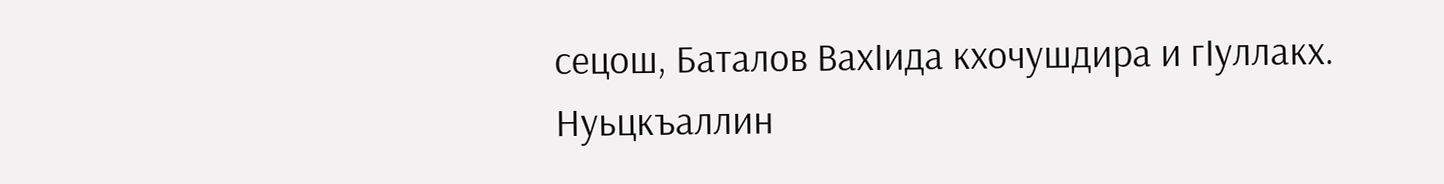сецош, Баталов ВахIида кхочушдира и гIуллакх. Нуьцкъаллин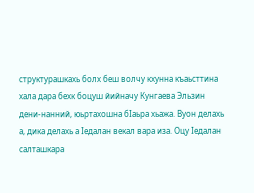структурашкахь болх беш волчу кхунна къаьсттина хала дара бехк боцуш йийначу Кунгаева Эльзин дени-нанний, юьртахошна бIаьра хьажа. Вуон делахь а, дика делахь а Iедалан векал вара иза. Оцу Iедалан салташкара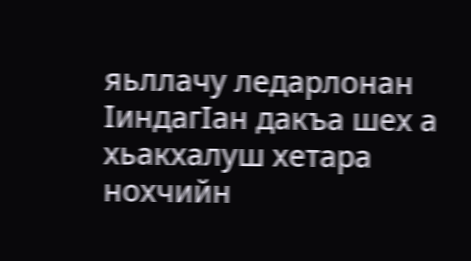яьллачу ледарлонан IиндагIан дакъа шех а хьакхалуш хетара нохчийн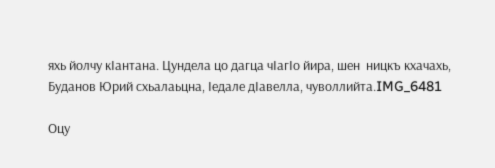яхь йолчу кIантана. Цундела цо дагца чIагIо йира, шен  ницкъ кхачахь, Буданов Юрий схьалаьцна, Iедале дIавелла, чуволлийта.IMG_6481

Оцу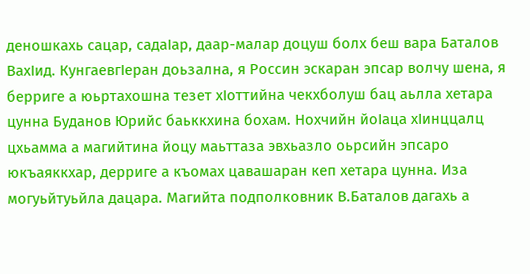деношкахь сацар, садаIар, даар-малар доцуш болх беш вара Баталов ВахIид. КунгаевгIеран доьзална, я Россин эскаран эпсар волчу шена, я  берриге а юьртахошна тезет хIоттийна чекхболуш бац аьлла хетара цунна Буданов Юрийс баьккхина бохам. Нохчийн йоIаца хIинццалц цхьамма а магийтина йоцу маьттаза эвхьазло оьрсийн эпсаро юкъаяккхар, дерриге а къомах цавашаран кеп хетара цунна. Иза могуьйтуьйла дацара. Магийта подполковник В.Баталов дагахь а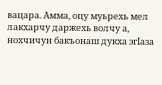вацара. Амма, оцу муьрехь мел лакхарчу даржехь волчу а, нохчичун бакъонаш дукха эгIаза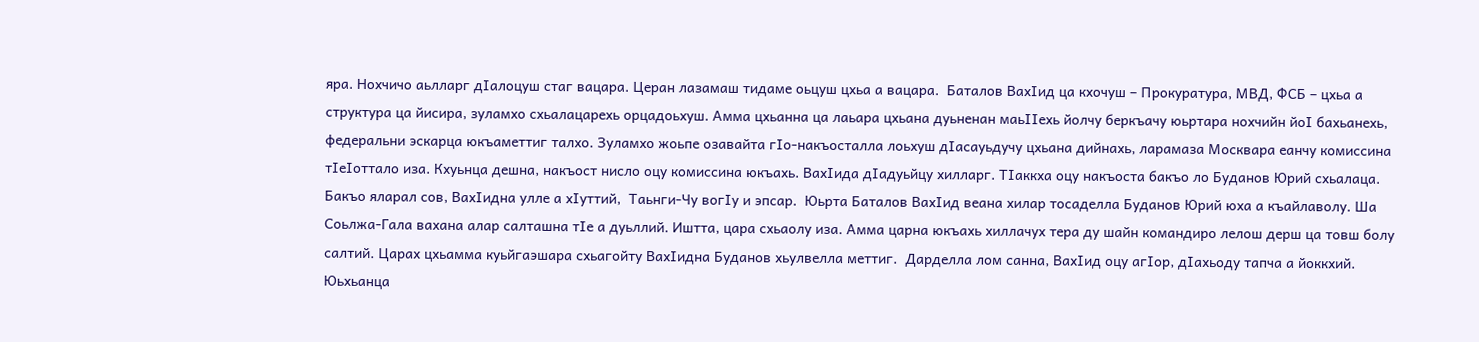яра. Нохчичо аьлларг дIалоцуш стаг вацара. Церан лазамаш тидаме оьцуш цхьа а вацара.  Баталов ВахIид ца кхочуш – Прокуратура, МВД, ФСБ – цхьа а структура ца йисира, зуламхо схьалацарехь орцадоьхуш. Амма цхьанна ца лаьара цхьана дуьненан маьIIехь йолчу беркъачу юьртара нохчийн йоI бахьанехь, федеральни эскарца юкъаметтиг талхо. Зуламхо жоьпе озавайта гIо-накъосталла лоьхуш дIасауьдучу цхьана дийнахь, ларамаза Москвара еанчу комиссина тIеIоттало иза. Кхуьнца дешна, накъост нисло оцу комиссина юкъахь. ВахIида дIадуьйцу хилларг. ТIаккха оцу накъоста бакъо ло Буданов Юрий схьалаца. Бакъо яларал сов, ВахIидна улле а хIуттий,  Таьнги-Чу вогIу и эпсар.  Юьрта Баталов ВахIид веана хилар тосаделла Буданов Юрий юха а къайлаволу. Ша Соьлжа-Гала вахана алар салташна тIе а дуьллий. Иштта, цара схьаолу иза. Амма царна юкъахь хиллачух тера ду шайн командиро лелош дерш ца товш болу салтий. Царах цхьамма куьйгаэшара схьагойту ВахIидна Буданов хьулвелла меттиг.  Дарделла лом санна, ВахIид оцу агIор, дIахьоду тапча а йоккхий. Юьхьанца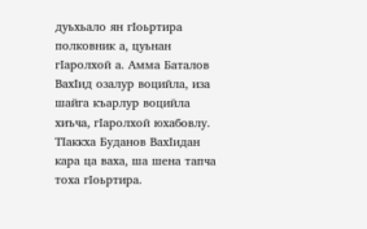дуьхьало ян гIоьртира  полковник а, цуьнан гIаролхой а. Амма Баталов ВахIид озалур воцийла, иза шайга къарлур воцийла хиъча, гIаролхой юхабовлу. ТIаккха Буданов ВахIидан кара ца ваха, ша шена тапча тоха гIоьртира.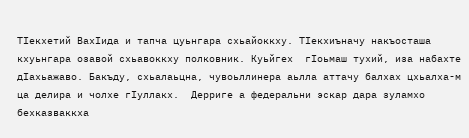ТIекхетий ВахIида и тапча цуьнгара схьайоккху. ТIекхиъначу накъосташа кхуьнгара озавой схьавоккху полковник. Куьйгех  гIоьмаш тухий, иза набахте дIахьажаво. Бакъду, схьалаьцна, чувоьллинера аьлла аттачу балхах цхьалха-м ца делира и чолхе гIуллакх.  Дерриге а федеральни эскар дара зуламхо  бехказваккха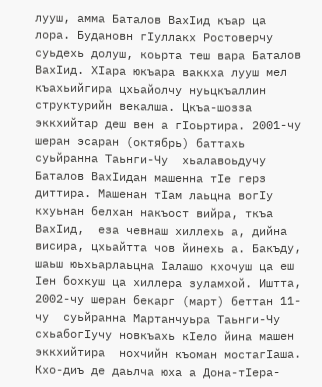лууш, амма Баталов ВахIид къар ца лора. Будановн гIуллакх Ростоверчу суьдехь долуш, коьрта теш вара Баталов ВахIид. ХIара юкъара ваккха лууш мел къахьийгира цхьайолчу нуьцкъаллин структурийн векалша. Цкъа-шозза эккхийтар деш вен а гIоьртира. 2001-чу шеран эсаран (октябрь) баттахь суьйранна Таьнги-Чу  хьалавоьдучу Баталов ВахIидан машенна тIе герз диттира. Машенан тIам лаьцна вогIу кхуьнан белхан накъост вийра, ткъа ВахIид,  еза чевнаш хиллехь а, дийна висира, цхьайтта чов йинехь а. Бакъду, шаьш юьхьарлаьцна Iалашо кхочуш ца еш Iен бохкуш ца хиллера зуламхой. Иштта, 2002-чу шеран бекарг (март) беттан 11-чу  суьйранна Мартанчуьра Таьнги-Чу схьабогIучу новкъахь кIело йина машен эккхийтира  нохчийн къоман мостагIаша. Кхо-диъ де даьлча юха а Дона-тIера-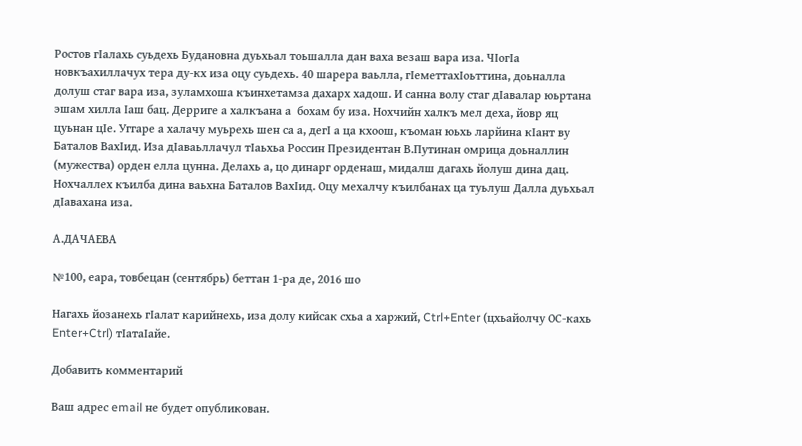Ростов гIалахь суьдехь Будановна дуьхьал тоьшалла дан ваха везаш вара иза. ЧIогIа новкъахиллачух тера ду-кх иза оцу суьдехь. 40 шарера ваьлла, гIеметтахIоьттина, доьналла долуш стаг вара иза, зуламхоша къинхетамза дахарх хадош. И санна волу стаг дIавалар юьртана эшам хилла Iаш бац. Дерриге а халкъана а  бохам бу иза. Нохчийн халкъ мел деха, йовр яц цуьнан цIе. Уггаре а халачу муьрехь шен са а, дегI а ца кхоош, къоман юьхь ларйина кIант ву Баталов ВахIид. Иза дIаваьллачул тIаьхьа Россин Президентан В.Путинан омрица доьналлин (мужества) орден елла цунна. Делахь а, цо динарг орденаш, мидалш дагахь йолуш дина дац. Нохчаллех къилба дина ваьхна Баталов ВахIид. Оцу мехалчу къилбанах ца туьлуш Далла дуьхьал дIавахана иза.

А.ДАЧАЕВА

№100, еара, товбецан (сентябрь) беттан 1-ра де, 2016 шо

Нагахь йозанехь гIалат карийнехь, иза долу кийсак схьа а харжий, Ctrl+Enter (цхьайолчу ОС-кахь Enter+Ctrl) тIатаIайе.

Добавить комментарий

Ваш адрес email не будет опубликован.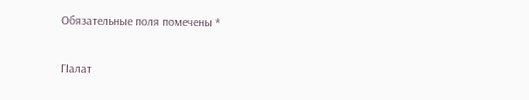Обязательные поля помечены *

ГIалат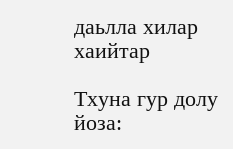даьлла хилар хаийтар

Тхуна гур долу йоза: